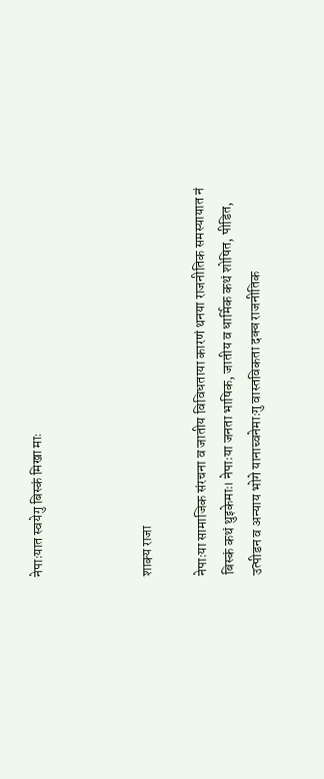नेपाःयात स्वयेगु बिस्कं मिखा माः



शाक्य राजा

नेपाःया सामाजिक संरचना व जातीय विविधताया कारणं थनया राजनीतिक समस्यायात नं बिस्कं कथं थुइकेमाः। नेपाःया जनता भाषिक, जातीय व धार्मिक कथं शोषित, पीडित, उत्पीडन व अन्याय भोगे यानाच्वनेमाःगु वास्तविकता दक्व राजनीतिक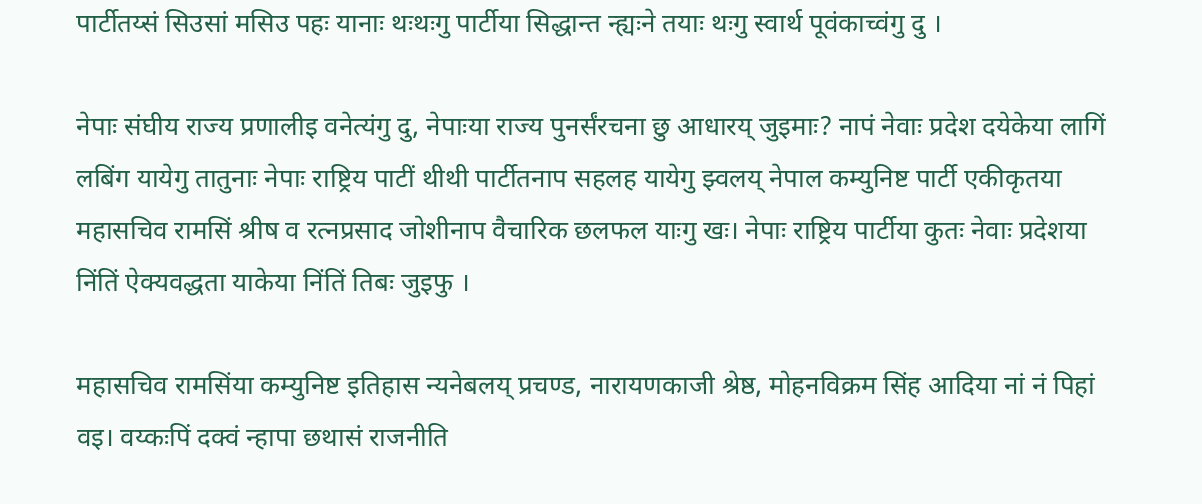पार्टीतय्सं सिउसां मसिउ पहः यानाः थःथःगु पार्टीया सिद्धान्त न्ह्यःने तयाः थःगु स्वार्थ पूवंकाच्वंगु दु ।

नेपाः संघीय राज्य प्रणालीइ वनेत्यंगु दु, नेपाःया राज्य पुनर्संरचना छु आधारय् जुइमाः? नापं नेवाः प्रदेश दयेकेया लागिं लबिंग यायेगु तातुनाः नेपाः राष्ट्रिय पाटीं थीथी पार्टीतनाप सहलह यायेगु झ्वलय् नेपाल कम्युनिष्ट पार्टी एकीकृतया महासचिव रामसिं श्रीष व रत्नप्रसाद जोशीनाप वैचारिक छलफल याःगु खः। नेपाः राष्ट्रिय पार्टीया कुतः नेवाः प्रदेशया निंतिं ऐक्यवद्धता याकेया निंतिं तिबः जुइफु ।

महासचिव रामसिंया कम्युनिष्ट इतिहास न्यनेबलय् प्रचण्ड, नारायणकाजी श्रेष्ठ, मोहनविक्रम सिंह आदिया नां नं पिहां वइ। वय्कःपिं दक्वं न्हापा छथासं राजनीति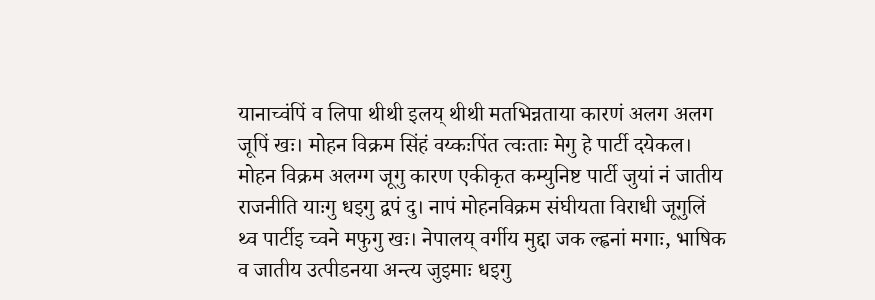यानाच्वंपिं व लिपा थीथी इलय् थीथी मतभिन्नताया कारणं अलग अलग जूपिं खः। मोहन विक्रम सिंहं वय्कःपिंत त्वःताः मेगु हे पार्टी दयेकल। मोहन विक्रम अलग्ग जूगु कारण एकीकृत कम्युनिष्ट पार्टी जुयां नं जातीय राजनीति याःगु धइगु द्वपं दु। नापं मोहनविक्रम संघीयता विराधी जूगुलिं थ्व पार्टीइ च्वने मफुगु खः। नेपालय् वर्गीय मुद्दा जक ल्ह्वनां मगाः, भाषिक व जातीय उत्पीडनया अन्त्य जुइमाः धइगु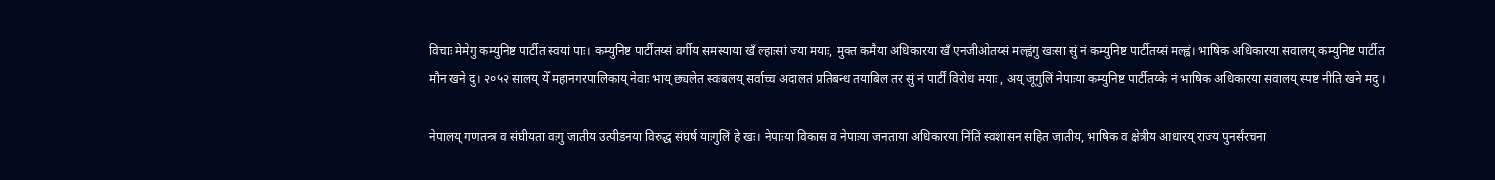विचाः मेमेगु कम्युनिष्ट पार्टीत स्वयां पाः। कम्युनिष्ट पार्टीतय्सं वर्गीय समस्याया खँ ल्हाःसां ज्या मयाः, मुक्त कमैया अधिकारया खँ एनजीओतय्सं मल्ह्वंगु खःसा सुं नं कम्युनिष्ट पार्टीतय्सं मल्ह्वं। भाषिक अधिकारया सवालय् कम्युनिष्ट पार्टीत मौन खने दु। २०५२ सालय् येँ महानगरपालिकाय् नेवाः भाय् छ्यलेत स्वःबलय् सर्वाच्च अदालतं प्रतिबन्ध तयाबिल तर सुं नं पार्टीं विरोध मयाः , अय् जूगुलिं नेपाःया कम्युनिष्ट पार्टीतय्के नं भाषिक अधिकारया सवालय् स्पष्ट नीति खने मदु ।

नेपालय् गणतन्त्र व संघीयता वःगु जातीय उत्पीडनया विरुद्ध संघर्ष याःगुलिं हे खः। नेपाःया विकास व नेपाःया जनताया अधिकारया निंतिं स्वशासन सहित जातीय, भाषिक व क्षेत्रीय आधारय् राज्य पुनर्संरचना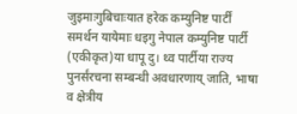जुइमाःगुबिचाःयात हरेक कम्युनिष्ट पार्टीं समर्थन यायेमाः धइगु नेपाल कम्युनिष्ट पार्टी (एकीकृत)या धापू दु। थ्व पार्टीया राज्य पुनर्संरचना सम्बन्धी अवधारणाय् जाति, भाषा व क्षेत्रीय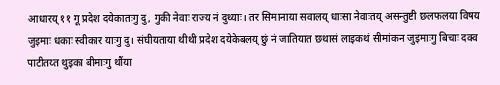आधारय् ११ गू प्रदेश दयेकातःगु दु, गुकी नेवाः राज्य नं दुथ्याः। तर सिमानाया सवालय् धाःसा नेवाःतय् असन्तुष्टी छलफलया विषय जुइमाः धकाः स्वीकार याःगु दु। संघीयताया थीथी प्रदेश दयेकेबलय् छुं नं जातियात छथासं लाइकथं सीमांकन जुइमाःगु बिचाः दक्व पाटीतय्त थुइका बीमाःगु थौंया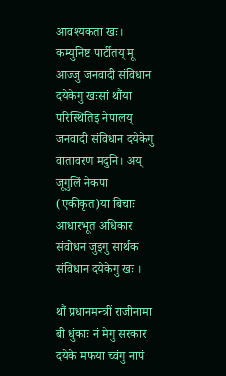आवश्यकता खः।
कम्युनिष्ट पार्टीतय् मू आज्जु जनवादी संविधान दयेकेगु खःसां थौंया परिस्थितिइ नेपालय् जनवादी संविधान दयेकेगु वातावरण मदुनि। अय् जूगुलिं नेकपा (एकीकृत)या बिचाः आधारभूत अधिकार संवोधन जुइगु सार्थक संविधान दयेकेगु खः ।

थौं प्रधानमन्त्रीं राजीनामा बी धुंकाः नं मेगु सरकार दयेके मफया च्वंगु नापं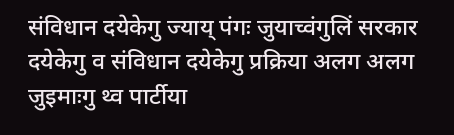संविधान दयेकेगु ज्याय् पंगः जुयाच्वंगुलिं सरकार दयेकेगु व संविधान दयेकेगु प्रक्रिया अलग अलग जुइमाःगु थ्व पार्टीया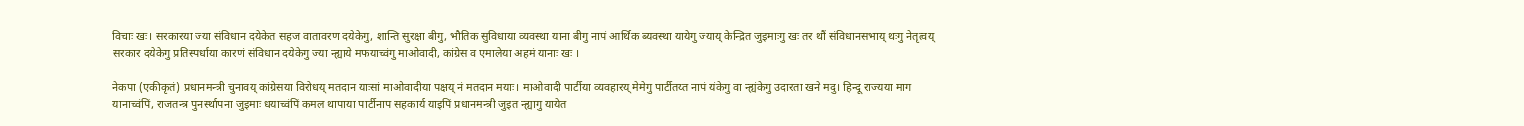विचाः खः। सरकारया ज्या संविधान दयेकेत सहज वातावरण दयेकेगु, शान्ति सुरक्षा बीगु, भौतिक सुविधाया व्यवस्था याना बीगु नापं आर्थिक ब्यवस्था यायेगु ज्याय् केन्द्रित जुइमाःगु खः तर थौं संविधानसभाय् थःगु नेतृत्वय् सरकार दयेकेगु प्रतिस्पर्धाया कारणं संविधान दयेकेगु ज्या न्ह्याये मफयाच्वंगु माओवादी, कांग्रेस व एमालेया अहमं यानाः खः ।

नेकपा (एकीकृतं) प्रधानमन्त्री चुनावय् कांग्रेसया विरोधय् मतदान याःसां माओवादीया पक्षय् नं मतदान मयाः। माओवादी पार्टीया व्यवहारय् मेमेगु पार्टीतय्त नापं यंकेगु वा न्ह्यंकेगु उदारता खने मदु। हिन्दू राज्यया माग यानाच्वंपिं, राजतन्त्र पुनर्स्थापना जुइमाः धयाच्वंपिं कमल थापाया पार्टीनाप सहकार्य याइपिं प्रधानमन्त्री जुइत न्ह्यागु यायेत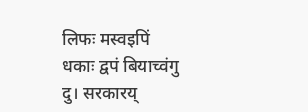लिफः मस्वइपिं धकाः द्वपं बियाच्वंगु दु। सरकारय्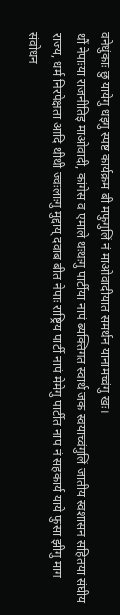वनेधुंकाः छु यायेगु धइगु स्पष्ट कार्यक्रम बी मफुगुलिं नं माओवादीयात समर्थन यानामच्वंगु खः।
थौं नेपाःया राजनीतिइ माओवादी, कांगेस व एमाले थःथःगु पार्टीया नापं ब्यक्तिगत स्वार्थ जक स्वयाच्वंगुलिं जातीय स्वशासन सहितया संघीय राज्य, धर्म निरपेक्षता आदि थीथी ज्वःलाःगु मुद्दाय् दवाब बीत नेपाः राष्ट्रिय पार्टी नापं मेमेगु पार्टीत नाप नं सहकार्य याये फुसा झीगु माग संवोधन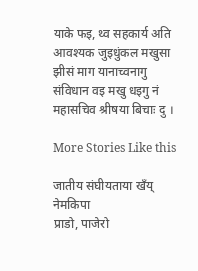याके फइ, थ्व सहकार्य अति आवश्यक जुइधुंकल मखुसा झीसं माग यानाच्वनागु संविधान वइ मखु धइगु नं महासचिव श्रीषया बिचाः दु ।

More Stories Like this

जातीय संघीयताया खँय् नेमकिपा
प्राडो, पाजेरो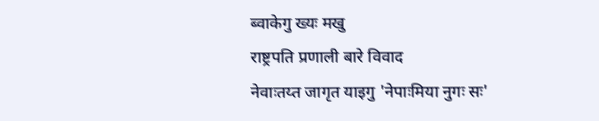ब्वाकेगु ख्यः मखु
राष्ट्रपति प्रणाली बारे विवाद
नेवाःतय्त जागृत याइगु 'नेपाःमिया नुगः सः'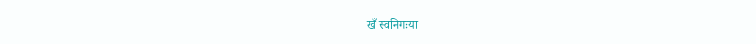खँ स्वनिगःया